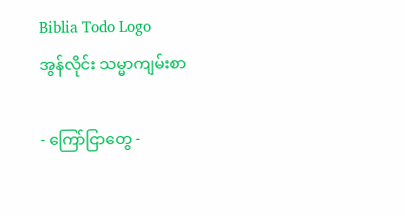Biblia Todo Logo
အွန်လိုင်း သမ္မာကျမ်းစာ

- ကြော်ငြာတွေ -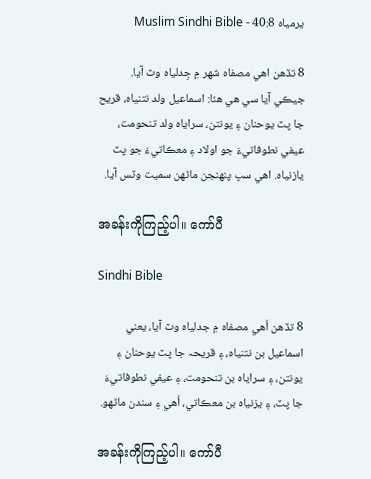يرمياہ 40:8 - Muslim Sindhi Bible

8 تڏهن اهي مصفاہ شهر ۾ جِدلياہ وٽ آيا. جيڪي آيا سي هي هئا: اسماعيل ولد نتنياہ، قريح جا پٽ يوحنان ۽ يونتن، سراياہ ولد تنحومت، عيفي نطوفاتيءَ جو اولاد ۽ معڪاتيءَ جو پٽ يازنياہ. اهي سڀ پنهنجن ماڻهن سميت وٽس آيا.

အခန်းကိုကြည့်ပါ။ ကော်ပီ

Sindhi Bible

8 تڏهن اُهي مصفاہ ۾ جدلياہ وٽ آيا، يعني اسماعيل بن نتنياہ، ۽ قريحہ جا پٽ يوحنان ۽ يونتن، ۽ سراياہ بن تنحومت، ۽ عيفي نطوفاتيءَ جا پٽ، ۽ يزنياہ بن معڪاتي، اُهي ۽ سندن ماڻهو.

အခန်းကိုကြည့်ပါ။ ကော်ပီ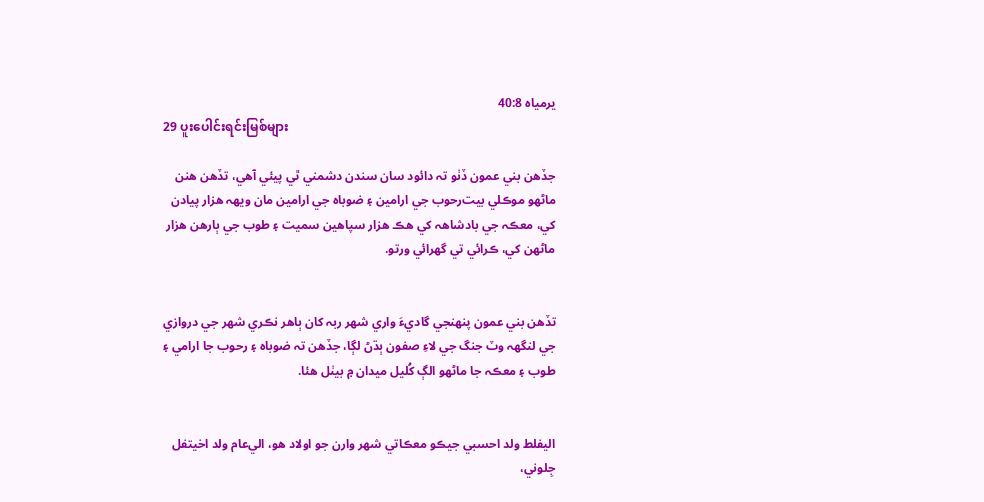يرمياہ 40:8
29 ပူးပေါင်းရင်းမြစ်များ

جڏهن بني عمون ڏٺو تہ دائود سان سندن دشمني ٿي پيئي آهي، تڏهن هنن ماڻهو موڪلي بيت‌رحوب جي ارامين ۽ ضوباہ جي ارامين مان ويهہ هزار پيادن کي، معڪہ جي بادشاهہ کي هڪ هزار سپاهين سميت ۽ طوب جي ٻارهن هزار ماڻهن کي، ڪرائي تي گھرائي ورتو.


تڏهن بني عمون پنهنجي گاديءَ واري شهر ربہ کان ٻاهر نڪري شهر جي دروازي جي لنگھہ وٽ جنگ جي لاءِ صفون ٻڌڻ لڳا، جڏهن تہ ضوباہ ۽ رحوب جا ارامي ۽ طوب ۽ معڪہ جا ماڻهو الڳ کُليل ميدان ۾ بيٺل هئا.


اليفلط ولد احسبي جيڪو معڪاتي شهر وارن جو اولاد هو، الي‌عام ولد اخيتفل جِلوني،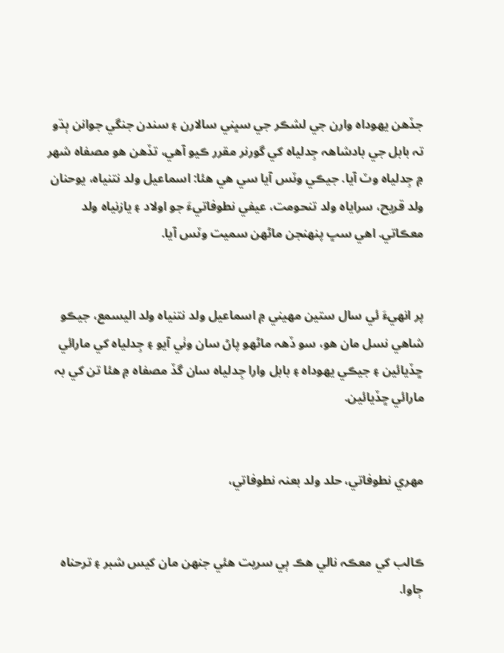جڏهن يهوداہ وارن جي لشڪر جي سڀني سالارن ۽ سندن جنگي جوانن ٻڌو تہ بابل جي بادشاهہ جِدلياہ کي گورنر مقرر ڪيو آهي، تڏهن هو مصفاہ شهر ۾ جِدلياہ وٽ آيا. جيڪي وٽس آيا سي هي هئا: اسماعيل ولد نتنياہ، يوحنان ولد قريح، سراياہ ولد تنحومت، عيفي نطوفاتيءَ جو اولاد ۽ يازنياہ ولد معڪاتي. اهي سڀ پنهنجن ماڻهن سميت وٽس آيا.


پر انهيءَ ئي سال ستين مهيني ۾ اسماعيل ولد نتنياہ ولد اليسمع، جيڪو شاهي نسل مان هو، سو ڏهہ ماڻهو پاڻ سان وٺي آيو ۽ جِدلياہ کي مارائي ڇڏيائين ۽ جيڪي يهوداہ ۽ بابل وارا جِدلياہ سان گڏ مصفاہ ۾ هئا تن کي بہ مارائي ڇڏيائين.


مهري نطوفاتي، حلد ولد بعنہ نطوفاتي،


ڪالب کي معڪہ نالي هڪ ٻي سريت هئي جنهن مان کيس شبر ۽ ترحناہ ڄاوا.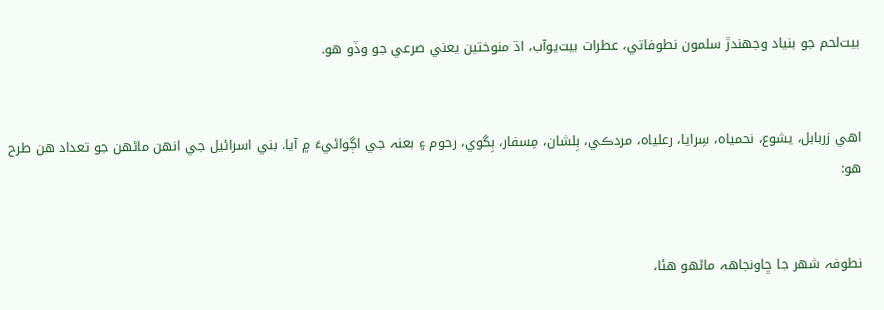بيت‌لحم جو بنياد وجھندڙ سلمون نطوفاتي، عطرات بيت‌يوآب، اڌ منوختين يعني صرعي جو وڏو هو.


اهي زربابل، يشوع، نحمياہ، سِرايا، رعلياہ، مردڪي، بِلشان، مِسفار، بِگوي، رحوم ۽ بعنہ جي اڳواڻيءَ ۾ آيا. بني اسرائيل جي انهن ماڻهن جو تعداد هن طرح هو:


نطوفہ شهر جا ڇاونجاهہ ماڻهو هئا،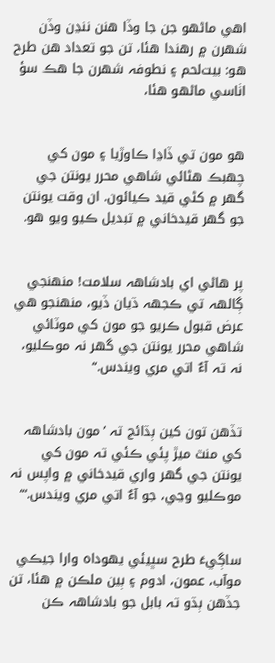اهي ماڻهو جن جا وڏا هنن ننڍن وڏن شهرن ۾ رهندا هئا، تن جو تعداد هن طرح هو: بيت‌لحم ۽ نطوفہ شهرن جا هڪ سؤ اٺاسي ماڻهو هئا،


هو مون تي ڏاڍا ڪاوڙيا ۽ مون کي چهبڪ هڻائي شاهي محرر يونتن جي گھر ۾ کڻي قيد ڪيائون. ان وقت يونتن جو گھر قيدخاني ۾ تبديل ڪيو ويو هو.


پر هاڻي اي بادشاهہ سلامت! منهنجي ڳالهہ تي ڪجھہ ڌيان ڏيو، منهنجو هي عرض قبول ڪريو جو مون کي موٽائي شاهي محرر يونتن جي گھر نہ موڪليو، نہ تہ آءٌ اتي مري ويندس.“


تڏهن تون کين ٻڌائج تہ ’مون بادشاهہ کي منٿ ميڙ پئي ڪئي تہ مون کي يونتن جي گھر واري قيدخاني ۾ واپس نہ موڪليو وڃي، جو آءٌ اتي مري ويندس.‘“


ساڳيءَ طرح سڀيئي يهوداہ وارا جيڪي موآب، عمون، ادوم ۽ ٻين ملڪن ۾ هئا، تن جڏهن ٻڌو تہ بابل جو بادشاهہ ڪن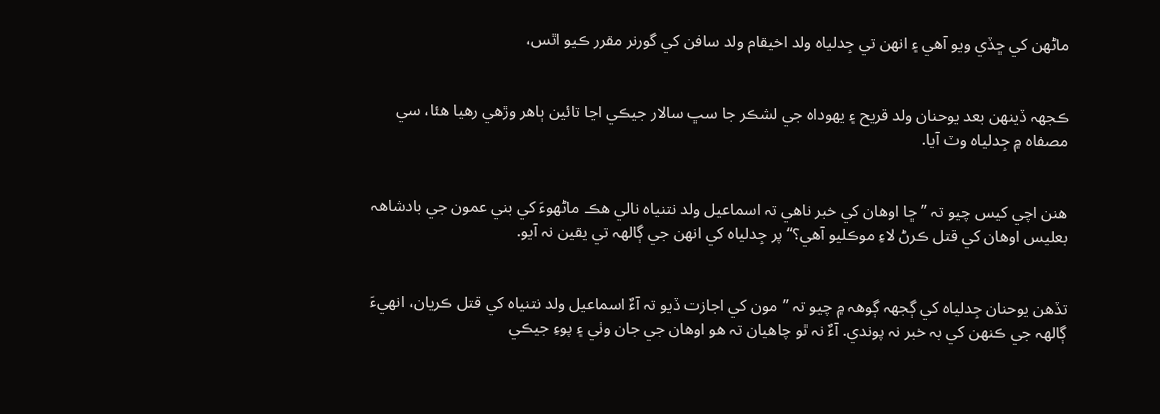ماڻهن کي ڇڏي ويو آهي ۽ انهن تي جِدلياہ ولد اخيقام ولد سافن کي گورنر مقرر ڪيو اٿس،


ڪجھہ ڏينهن بعد يوحنان ولد قريح ۽ يهوداہ جي لشڪر جا سڀ سالار جيڪي اڃا تائين ٻاهر وڙهي رهيا هئا، سي مصفاہ ۾ جِدلياہ وٽ آيا.


هنن اچي کيس چيو تہ ”ڇا اوهان کي خبر ناهي تہ اسماعيل ولد نتنياہ نالي هڪ ماڻهوءَ کي بني عمون جي بادشاهہ بعليس اوهان کي قتل ڪرڻ لاءِ موڪليو آهي؟“ پر جِدلياہ کي انهن جي ڳالهہ تي يقين نہ آيو.


تڏهن يوحنان جِدلياہ کي ڳجھہ ڳوهہ ۾ چيو تہ ”مون کي اجازت ڏيو تہ آءٌ اسماعيل ولد نتنياہ کي قتل ڪريان، انهيءَ ڳالهہ جي ڪنهن کي بہ خبر نہ پوندي. آءٌ نہ ٿو چاهيان تہ هو اوهان جي جان وٺي ۽ پوءِ جيڪي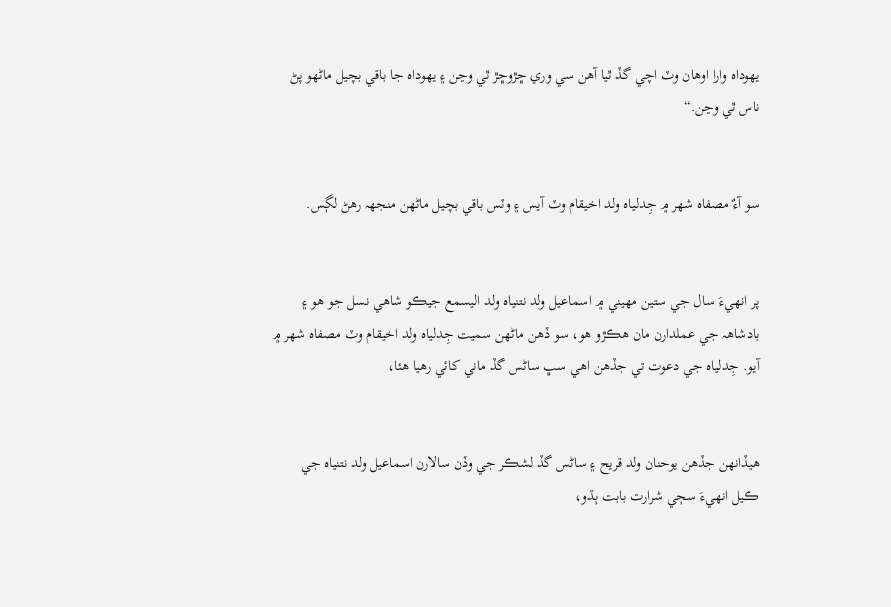يهوداہ وارا اوهان وٽ اچي گڏ ٿيا آهن سي وري ڇڙوڇڙ ٿي وڃن ۽ يهوداہ جا باقي بچيل ماڻهو پڻ ناس ٿي وڃن.“


سو آءٌ مصفاہ شهر ۾ جِدلياہ ولد اخيقام وٽ آيس ۽ وٽس باقي بچيل ماڻهن منجھہ رهڻ لڳس.


پر انهيءَ سال جي ستين مهيني ۾ اسماعيل ولد نتنياہ ولد اليسمع جيڪو شاهي نسل جو هو ۽ بادشاهہ جي عملدارن مان هڪڙو هو، سو ڏهن ماڻهن سميت جِدلياہ ولد اخيقام وٽ مصفاہ شهر ۾ آيو. جِدلياہ جي دعوت تي جڏهن اهي سڀ ساڻس گڏ ماني کائي رهيا هئا،


هيڏانهن جڏهن يوحنان ولد قريح ۽ ساڻس گڏ لشڪر جي وڏن سالارن اسماعيل ولد نتنياہ جي ڪيل انهيءَ سڄي شرارت بابت ٻڌو،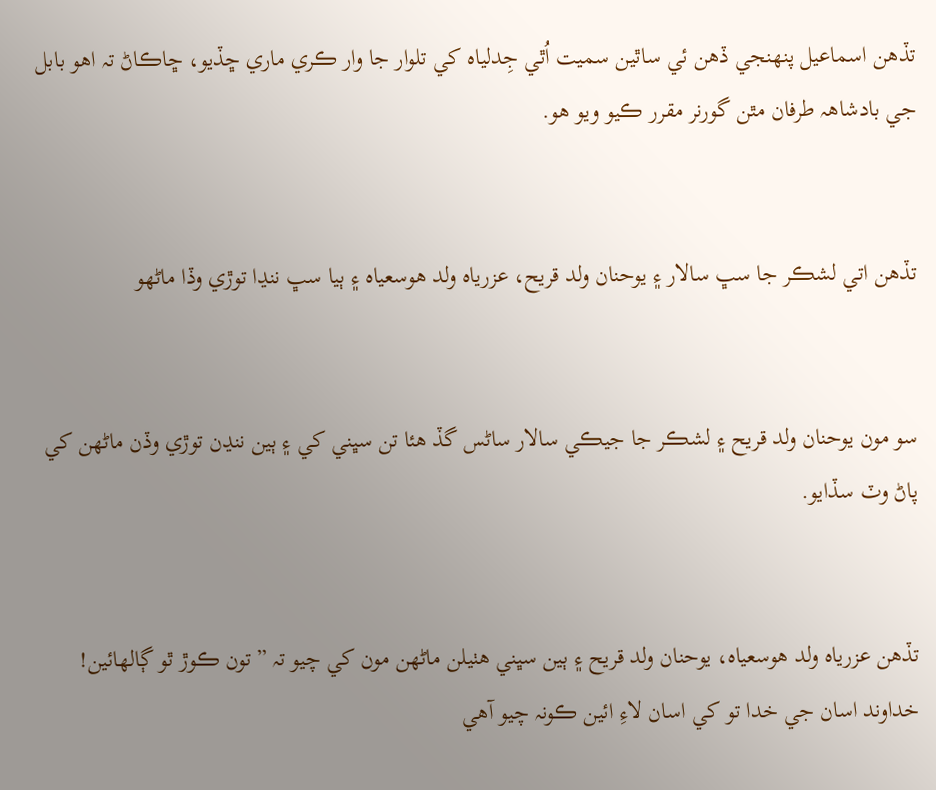تڏهن اسماعيل پنهنجي ڏهن ئي ساٿين سميت اُٿي جِدلياہ کي تلوار جا وار ڪري ماري ڇڏيو، ڇاڪاڻ تہ اهو بابل جي بادشاهہ طرفان مٿن گورنر مقرر ڪيو ويو هو.


تڏهن اتي لشڪر جا سڀ سالار ۽ يوحنان ولد قريح، عزرياہ ولد هوسعياہ ۽ ٻيا سڀ ننڍا توڙي وڏا ماڻهو


سو مون يوحنان ولد قريح ۽ لشڪر جا جيڪي سالار ساڻس گڏ هئا تن سڀني کي ۽ ٻين ننڍن توڙي وڏن ماڻهن کي پاڻ وٽ سڏايو.


تڏهن عزرياہ ولد هوسعياہ، يوحنان ولد قريح ۽ ٻين سڀني هٺيلن ماڻهن مون کي چيو تہ ”تون ڪوڙ ٿو ڳالهائين! خداوند اسان جي خدا تو کي اسان لاءِ ائين ڪونہ چيو آهي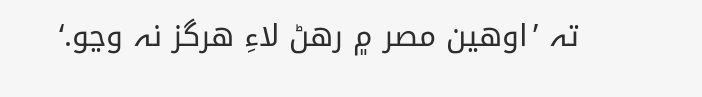تہ ’اوهين مصر ۾ رهڻ لاءِ هرگز نہ وڃو.‘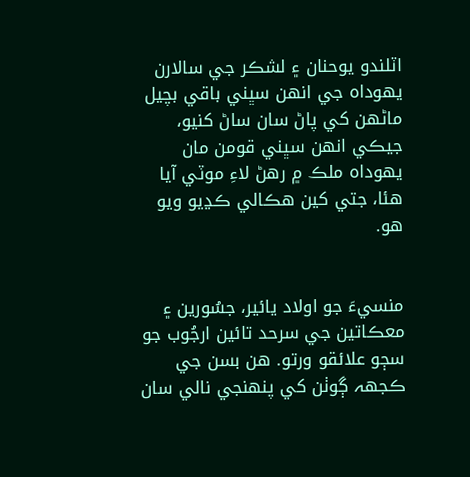اٽلندو يوحنان ۽ لشڪر جي سالارن يهوداہ جي انهن سڀني باقي بچيل ماڻهن کي پاڻ سان ساڻ کنيو، جيڪي انهن سڀني قومن مان يهوداہ ملڪ ۾ رهڻ لاءِ موٽي آيا هئا، جتي کين هڪالي ڪڍيو ويو هو.


منسيءَ جو اولاد يائير، جسُورين ۽ معڪاتين جي سرحد تائين ارجُوب جو سڄو علائقو ورتو. هن بسن جي ڪجھہ ڳوٺن کي پنهنجي نالي سان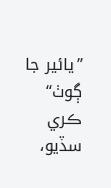”يائير جا ڳوٺ“ ڪري سڏيو،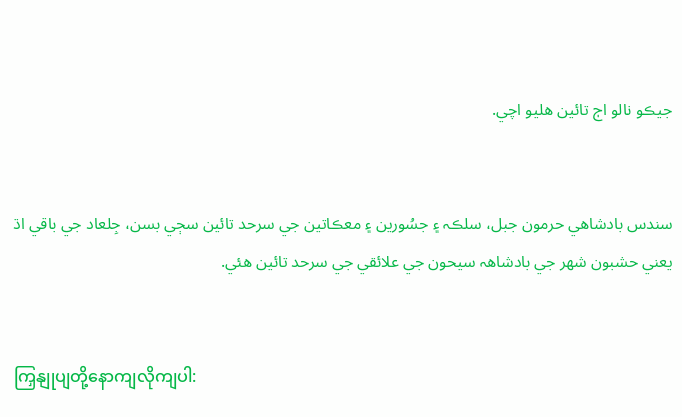جيڪو نالو اڄ تائين هليو اچي.


سندس بادشاهي حرمون جبل، سلڪہ ۽ جسُورين ۽ معڪاتين جي سرحد تائين سڄي بسن، جِلعاد جي باقي اڌ يعني حشبون شهر جي بادشاهہ سيحون جي علائقي جي سرحد تائين هئي.


ကြှနျုပျတို့နောကျလိုကျပါ: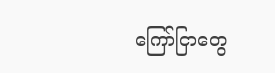ကြော်ငြာတွေ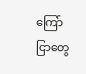ကြော်ငြာတွေ